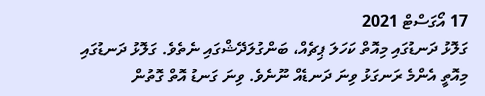17 އޯގަސްޓް 2021
ގަލޮޅު ދަނޑުގައި މިއޮތް ކަހަލަ ޕިޗެއް، ބަންގުލަދޭޝްގައި ނެތެވެ. ގަލޮޅު ދަނޑުގައި މިއޮތީ އެންމެ ރަނގަޅު ވިނަ ދަނޑެއް ނޫނެވެ. ވިނަ ގަނޑު އޮތް ގޮތުން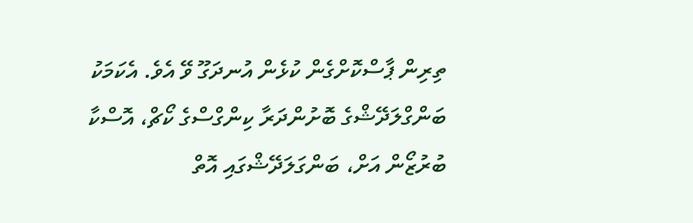ތިރިން ޕާސްކޮށްގެން ކުޅެން އުނދަގޫ ވޭ އެވެ. އެކަމަކު ބަންގްލަދޭޝްގެ ބޮށުންދަރާ ކިންގްސްގެ ކޯޗް، އޮސްކާ ބުރުޒޯން އަށް، ބަންގަލަދޭޝްގައި އޮތް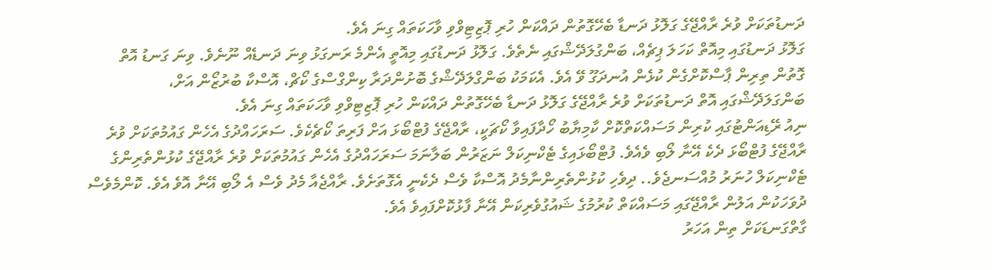ދަނޑުތަކަށް ވުރެ ރާއްޖޭގެ ގަލޮޅު ދަނޑާ ބެހޭގޮތުން ދައްކަން ހުރި ޕޮޒިޓިވްވި ވާހަކަތައް ގިނަ އެވެ.
ގަލޮޅު ދަނޑުގައި މިއޮތް ކަހަލަ ޕިޗެއް، ބަންގުލަދޭޝްގައި ނެތެވެ. ގަލޮޅު ދަނޑުގައި މިއޮތީ އެންމެ ރަނގަޅު ވިނަ ދަނޑެއް ނޫނެވެ. ވިނަ ގަނޑު އޮތް ގޮތުން ތިރިން ޕާސްކޮށްގެން ކުޅެން އުނދަގޫ ވޭ އެވެ. އެކަމަކު ބަންގްލަދޭޝްގެ ބޮށުންދަރާ ކިންގްސްގެ ކޯޗް، އޮސްކާ ބުރުޒޯން އަށް، ބަންގަލަދޭޝްގައި އޮތް ދަނޑުތަކަށް ވުރެ ރާއްޖޭގެ ގަލޮޅު ދަނޑާ ބެހޭގޮތުން ދައްކަން ހުރި ޕޮޒިޓިވްވި ވާހަކަތައް ގިނަ އެވެ.
ނިއު ރޭޑިއަންޓުގައި ކުރިން މަސައްކަތްކޮށް ކާމިޔާބު ހޯދާފައިވާ ކޯޗަކީ، ރާއްޖޭގެ ފުޓްބޯޅަ އަށް ފަރިތަ ކޯޗެކެވެ. ސަރަހައްދުގެ އެހެން ގައުމުތަކަށް ވުރެ ރާއްޖޭގެ ފުޓްބޯޅަ ދެކެ އޭނާ ލޯބި ވެއެވެ. ފުޓްބޯޅައިގެ ޓެކްނިކަލް ނަޒަރުން ބަލާނަމަ ސަރަހައްދުގެ އެހެން ގައުމުތަކަށް ވުރެ ރާއްޖޭގެ ކުޅުންތެރިންގެ ޓެކްނިކަލް ހުނަރު މުއްސަނޖެވެ.. ދިވެހި ކުޅުންތެރިންނާމެދު އޮސްކާ ވެސް ދެކެނީ އެގޮތަށެވެ. ރާއްޖެއާ މެދު ވެސް އެ ލޯބި އޭނާ އޮވެ އެވެ. ކޮންމެވެސް ދުވަހަކުން އަލުން ރާއްޖޭގައި މަސައްކަތް ކުރުމުގެ ޝައުގުވެރިކަން އޭނާ ފާޅުކޮށްފައިވެ އެވެ.
ގާތްގަނޑަކަށް ތިން އަހަރު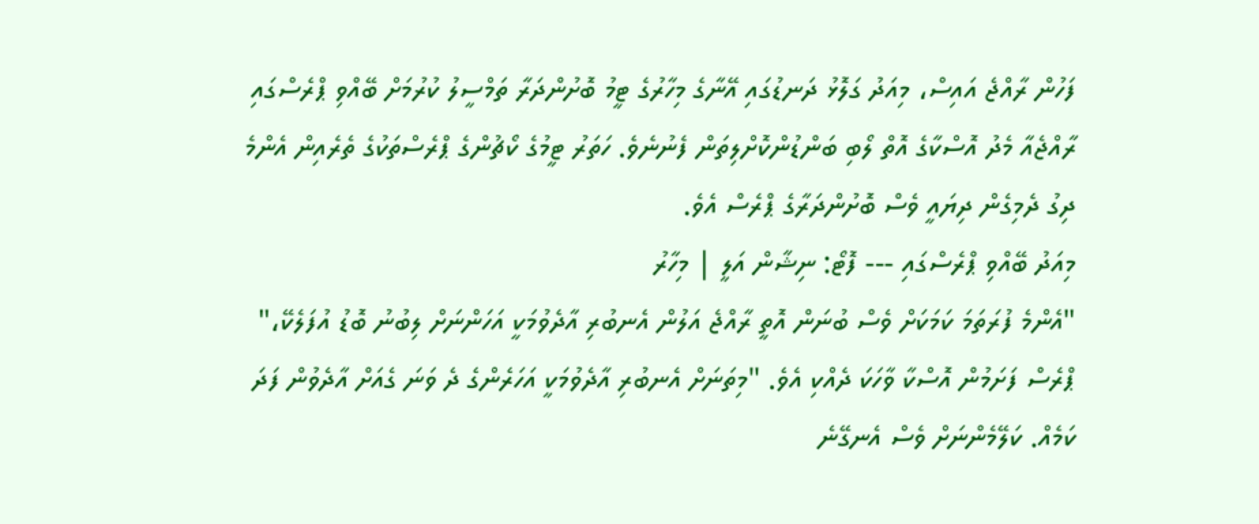ފަހުން ރާއްޖެ އައިސް، މިއަދު ގަލޮޅު ދަނޑުގައި އޭނާގެ މިހާރުގެ ޓީމު ބޮށުންދަރާ ތަމްސީލު ކުރުމަށް ބޭއްވި ޕްރެސްގައި ރާއްޖެއާ މެދު އޮސްކާގެ އޮތް ލޯބި ބަންޑުންކޮށްލިތަން ފެނުނެވެ. ހަތަރު ޓީމުގެ ކޯޗުންގެ ޕްރެސްތަކުގެ ތެރެއިން އެންމެ ދިގު ދެމިގެން ދިޔައީ ވެސް ބޮށުންދަރާގެ ޕްރެސް އެވެ.
މިއަދު ބޭއްވި ޕްރެސްގައި --- ފޮޓޯ: ނިޝާން އަލީ | މިހާރު
"އެންމެ ފުރަތަމަ ކަމަކަށް ވެސް ބުނަން އޮތީ ރާއްޖެ އަލުން އެނބުރި އާދެވުމަކީ އަހަންނަށް ލިބުނު ބޮޑު އުފަލެކޭ،" ޕްރެސް ފަށަމުން އޮސްކާ ވާހަކަ ދެއްކި އެވެ. "މިތަނަށް އެނބުރި އާދެވުމަކީ އަހަރެންގެ ދެ ވަނަ ގެއަށް އާދެވުން ފަދަ ކަމެއް. ކަލޭމެންނަށް ވެސް އެނގޭނެ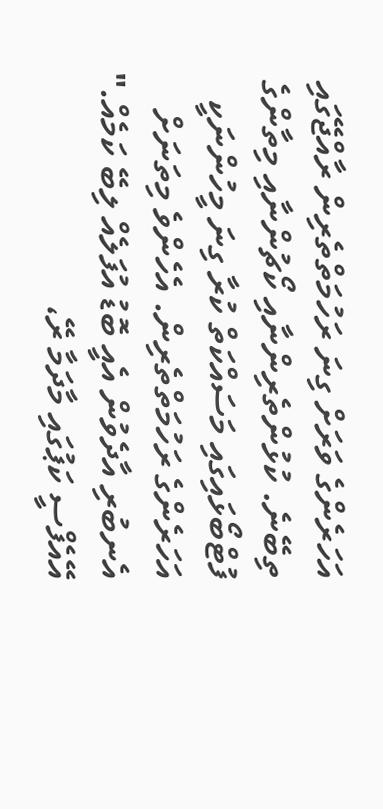އަހަރެންގެ ވަރަށް ގިނަ ރަހުމަތްތެރިން ރާއްޖޭގައި ތިބޭނެ. ކުޅުންތެރިންނާއި ކޯޗުންނާއި މިތާންގެ ފުޓްބޯޅައިގައި މަސައްކަތް ކުރާ ގިނަ މީހުންނަކީ އަހަރެންގެ ރަހުމަތްތެރިން. އެހެންވެ މިތަނަށް އެނބުރި އާދެވުން އެއީ ބޮޑު އުފަލެއް ލިބޭ ކަމެއް."
އޭއެފްސީ ކަޕުގައި މާދަމާ ރޭ،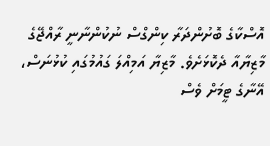އޮސްކާގެ ބޮށުންދަރާ ކިންގްސް ނުކުންނާނީ ރާއްޖޭގެ މާޒިޔާއާ ދެކޮޅަށެވެ. މާޒިޔާ އަމިއްލަ ގައުމުގައި ކުޅުނަސް، އޭނާގެ ޓީމަށް ވެސް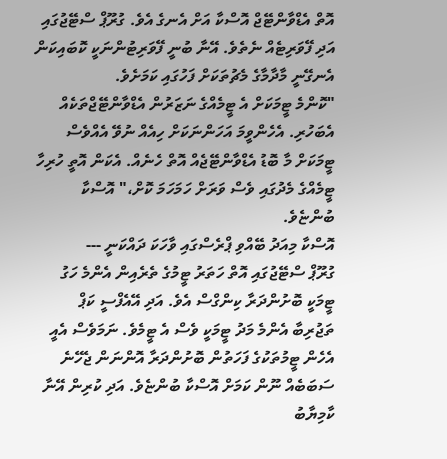އޮތް އެޑްވާންޓޭޖް އޮސްކާ އަށް އެނގެ އެވެ. ގުރޫޕް ސްޓޭޖުގައި އަދި ފޭވަރިޓެއް ނެތެވެ. އޭނާ ބުނީ ފޭވަރިޓުންނަކީ ކޮބައިކަން އެނގޭނީ މާދާމާގެ މެޗުތަކަށް ފަހުގައި ކަމަށެވެ.
"ކޮންމެ ޓީމަކަށް އެ ޓީމެއްގެ ނަޒަރުން އެޑްވާންޓޭޖްތަކެއް އެބަހުރި. އެހެންވީމަ އަހަންނަކަށް ހިއެއް ނުވޭ އެއްވެސް ޓީމަކަށް މާ ބޮޑު އެޑްވާންޓޭޖެއް އޮތް ހެނެއް. އެކަން އޮތީ ހުރިހާ ޓީމެއްގެ މެދުގައި ވެސް ވަރަށް ހަމަހަމަ ކޮށް،" އޮސްކާ ބުންޏެވެ.
އޮސްކާ މިއަދު ބޭއްވި ޕްރެސްގައި ވާހަކަ ދައްކަނީ ---
ގުރޫޕް ސްޓޭޖުގައި އޮތް ހަތަރު ޓީމުގެ ތެރެއިން އެންމެ ހަގު ޓީމަކީ ބޮށުންދަރާ ކިންގްސް އެވެ. އަދި އޭއެފްސީ ކަޕް ތަޖުރިބާ އެންމެ މަދު ޓީމަކީ ވެސް އެ ޓީމެވެ. ނަމަވެސް އެއީ އެހެން ޓީމުތަކުގެ ފަހަތުން ބޮށުންދަރާ އޮންނަން ޖެހޭނެ ސަބަބެއް ނޫން ކަމަށް އޮސްކާ ބުންޏެވެ. އަދި ކުރިން އޭނާ ކާމިޔާބު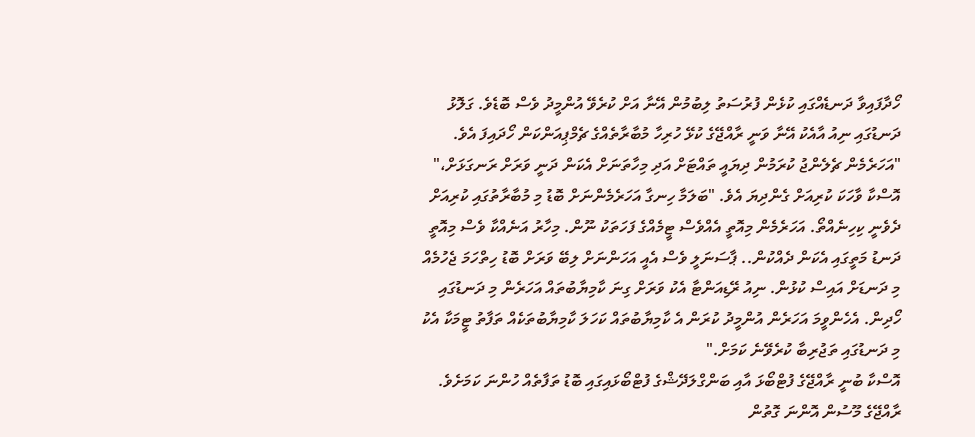ހޯދާފައިވާ ދަނޑެއްގައި ކުޅެން ފުރުސަތު ލިބުމުން އޭނާ އަށް ކުރެވޭ އުންމީދު ވެސް ބޮޑެވެ. ގަލޮޅު ދަނޑުގައި ނިއު އާއެކު އޭނާ ވަނީ ރާއްޖޭގެ ކުޅޭ ހުރިހާ މުބާރާތެއްގެ ޗެމްޕިއަންކަން ހޯދައިފަ އެވެ.
"އަހަރެމެން ޗެލެންޖު ކުރަމުން ދިޔައީ ތައްޓަށް އަދި މިހާތަނަށް އެކަން ދަނީ ވަރަށް ރަނގަޅަށް،" އޮސްކާ ވާހަކަ ކުރިއަށް ގެންދިޔަ އެވެ. "ބަލަމާ ހިނގާ އަހަރެމެންނަށް ބޮޑު މި މުބާރާތުގައި ކުރިއަށް ދެވެނީ ކިހިނެއްތޯ. އަހަރެމެން މިއޮތީ އެއްވެސް ޓީމެއްގެ ފަހަތަކު ނޫން. މިހާރު އަނެއްކާ ވެސް މިއޮތީ ދަނޑު މަތީގައި އެކަން ދެއްކުން.. ޕާސަނަލީ ވެސް އެއީ އަހަންނަށް ލިބޭ ވަރަށް ބޮޑު ހިތްހަމަ ޖެހުމެއް މި ދަނޑަށް އައިސް ކުޅުން. ނިއު ރޭޑިއަންޓާ އެކު ވަރަށް ގިނަ ކާމިޔާބުތައް އަހަރެން މި ދަނޑުގައި ހޯދިން. އެހެންވީމަ އަހަރެން އުންމީދު ކުރަން އެ ކާމިޔާބުތައް ކަހަލަ ކާމިޔާބުތަކެއް ތަފާތު ޓީމަކާ އެކު މި ދަނޑުގައި ތަޖުރިބާ ކުރެވޭނެ ކަމަށް."
އޮސްކާ ބުނީ ރާއްޖޭގެ ފުޓްބޯޅަ އާއި ބަންގްލަދޭޝްގެ ފުޓްބޯޅައިގައި ބޮޑު ތަފާތެއް ހުންނަ ކަމަށެވެ. ރާއްޖޭގެ މޫސުން އޮންނަ ގޮތުން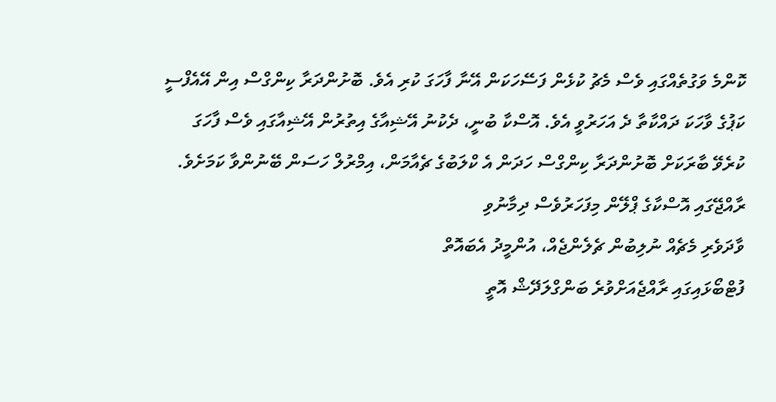ކޮންމެ ވަގުތެއްގައި ވެސް މެޗު ކުޅެން ފަސޭހަކަން އޭނާ ފާހަގަ ކުރި އެވެ. ބޮށުންދަރާ ކިންގްސް އިން އޭއެފްސީ ކަޕުގެ ވާހަކަ ދައްކާތާ ދެ އަހަރުވީ އެވެ. އޮސްކާ ބުނީ، ދެކުނު އޭޝިއާގެ އިތުރުން އޭޝިއާގައި ވެސް ފާހަގަ ކުރެވޭ ބާރަކަށް ބޮށުންދަރާ ކިންގްސް ހަދަން އެ ކްލަބުގެ ޗެއާމަން، އިމްރުލް ހަސަން ބޭނުންވާ ކަމަށެވެ.
ރާއްޖޭގައި އޮސްކާގެ ޕްލޭން މިފަހަރުވެސް ދިމާނުވި
ވާދަވެރި މެޗެއް ނުލިބުން ޗެލެންޖެއް، އުންމީދު އެބައޮތް
ފުޓްބޯޅައިގައި ރާއްޖެއަށްވުރެ ބަންގްލަދޭޝް އޮތީ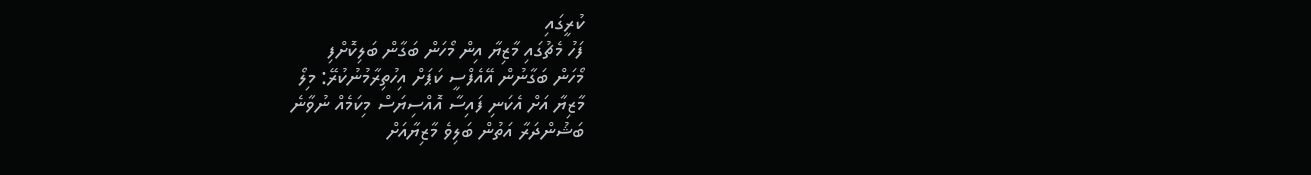ކުރީގައި
ފަހު މެޗުގައި މާޒިޔާ އިން މޯހަން ބަގާން ބަލިކޮށްފި
މޯހަން ބަގާނުން އޭއެފްސީ ކަޕަށް އިހުތިރާމުނުކުރޭ: މިލޯ
މާޒިޔާ އަށް އެކަނި ފައިސާ އޮއްސިޔަސް މިކަމެއް ނުވާނެ
ބަޝުންދަރާ އަތުން ބަލިވެ މާޒިޔާއަށް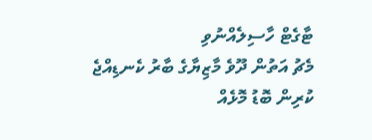ޓާގެޓް ހާސިލެއްނުވި
މެޗު އަތުން ދޫވެ މާޒިޔާގެ ބާރު ކެނޑިއްޖެ
ކުރިން ބޮޑު މޮޅެއް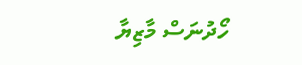ހޯދުނަސް މާޒިޔާ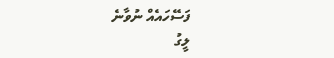ފަސޭހައެއް ނުވާނެ
ލީގު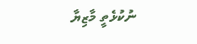ނުކުޅެތީ މާޒިޔާ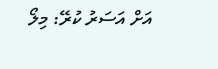އަށް އަސަރު ކުރޭ: މިލޯ